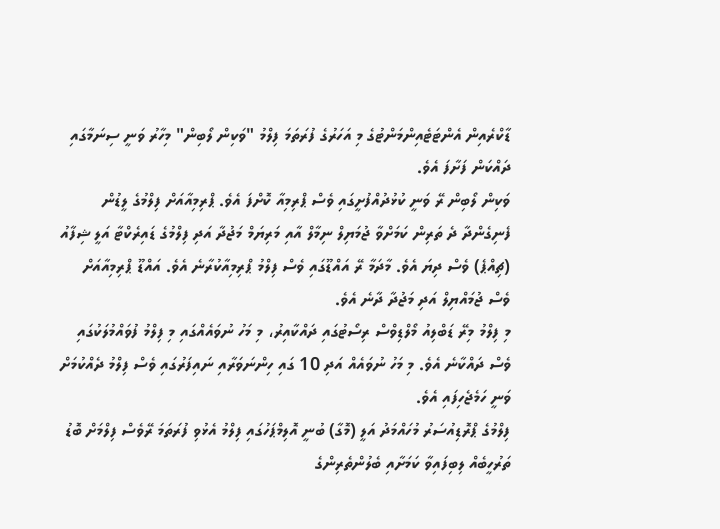ޑާކްރެއިން އެންޓަޓެއިންމަންޓުގެ މި އަހަރުގެ ފުރަތަމަ ފިލްމު "ވަކިން ލޯބިން" މިހާރު ވަނީ ސިނަމާގައި ދައްކަން ފަށާފަ އެވެ.
ވަކިން ލޯބިން ރޭ ވަނީ ކުޅުދުއްފުށީގައި ވެސް ޕްރިމިއާ ކޮށްފަ އެވެ. ޕްރިމިއާއަށް ފިލްމުގެ ލީޑުން ފެނިގެންދާ ދެ ތަރިން ކަމަށްވާ ޖުމަޔިލް ނިމާލް އާއި މަރިޔަމް މަޖުދާ އަދި ފިލްމުގެ ޑައިރެކްޓާ އަލީ ޝިފާއު (ޗިއްޕެ) ވެސް ދިޔަ އެވެ. މާދަމާ ރޭ އައްޑޫގައި ވެސް ފިލްމު ޕްރިމިއާކުރާނެ އެވެ. އައްޑޫ ޕްރިމިއާއަށް ވެސް ޖުމައްޔިލް އަދި މަޖުދާ ދާނެ އެވެ.
މި ފިލްމު މިރޭ ޑަބްލިއު މޯލްޑިވްސް ރިސޯޓުގައި ދައްކާއިރު، މި މަހު ނުވައެއްގައި މި ފިލްމު ފުވައްމުލަކުގައި ވެސް ދައްކާނެ އެވެ. މި މަހު ނުވައެއް އަދި 10 ގައި ހިންނަވަރާއި ނައިފަރުގައި ވެސް ފިލްމު ދެއްކުމަށް ވަނީ ހަމެޖެހިފައި އެވެ.
ފިލްމުގެ ޕްރޮޑިއުސަރު މުހައްމަދު އަލީ (މޮގާ) ބުނީ އޮލިމްޕަހުގައި ފިލްމު އެޅުވި ފުރަތަމަ ރޭވެސް ފިލްމަށް ބޮޑު ތަރުހީބެއް ލިބިފައިވާ ކަމަށާއި ބެލުންތެރިންގެ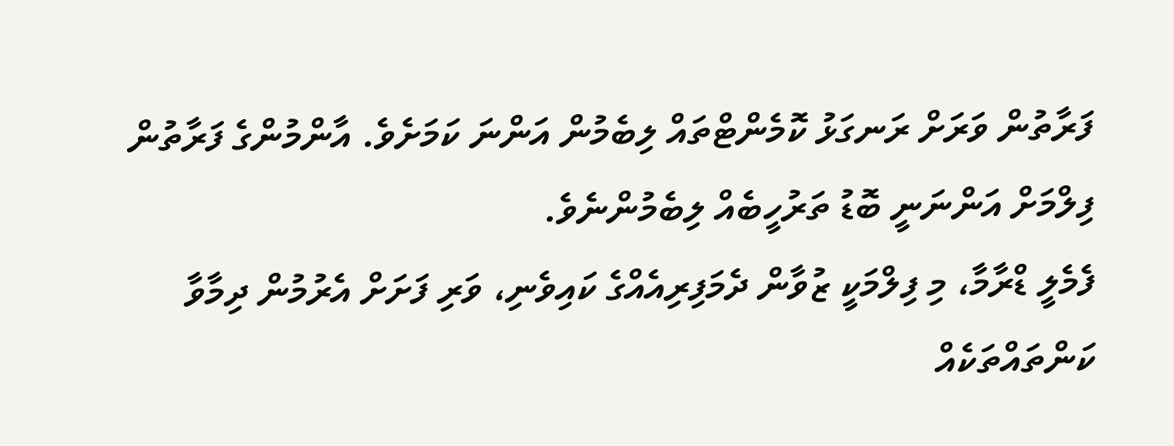ފަރާތުން ވަރަށް ރަނގަޅު ކޮމެންޓްތައް ލިބެމުން އަންނަ ކަމަށެވެ. އާންމުންގެ ފަރާތުން ފިލްމަށް އަންނަނީ ބޮޑު ތަރުހީބެއް ލިބެމުންނެވެ.
ފެމެލީ ޑްރާމާ، މި ފިލްމަކީ ޒުވާން ދެމަފިރިއެއްގެ ކައިވެނި، ވަރި ފަށަށް އެރުމުން ދިމާވާ ކަންތައްތަކެއް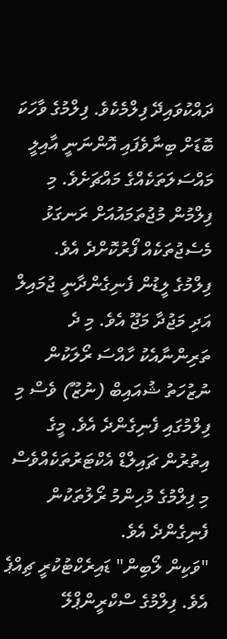ދައްކުވައިދޭ ފިލްމެކެވެ. ފިލްމުގެ ވާހަކަ ބޮޑަށް ބިނާވެފައި އޮންނަނީ އާއިލީ މައްސަލަތަކެއްގެ މައްޗަށެވެ. މި ފިލްމުން މުޖުތަމައުއަށް ރަނގަޅު މެސެޖުތަކެއް ފޯރުކޮށްދެ އެވެ.
ފިލްމުގެ ލީޑުން ފެނިގެންދާނީ ޖުމައިލް އަދި މަޖުދާ މަޖޫ އެވެ. މި ދެ ތަރިންނާއެކު ހާއްސަ ރޯލަކުން ނުޒުހަތު ޝުއައިބް (ނުޒޫ) ވެސް މި ފިލްމުގައި ފެނިގެންދެ އެވެ. މީގެ އިތުރުން ޗައިލްޑް އެކްޓަރުތަކެއްވެސް މި ފިލްމުގެ މުހިންމު ރޯލުތަކުން ފެނިގެންދެ އެވެ.
"ވަކިން ލޯބިން" ޑައިރެކްޓުކުރީ ޗިއްޕެ އެވެ. ފިލްމުގެ ސްކްރީންޕްލޭ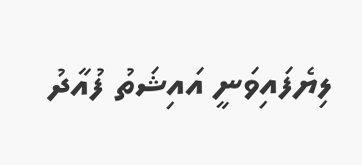ލިޔެފައިވަނީ އައިޝަތު ފުއާދު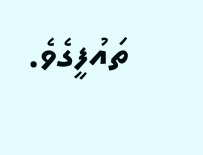ތައުފީގެވެ.